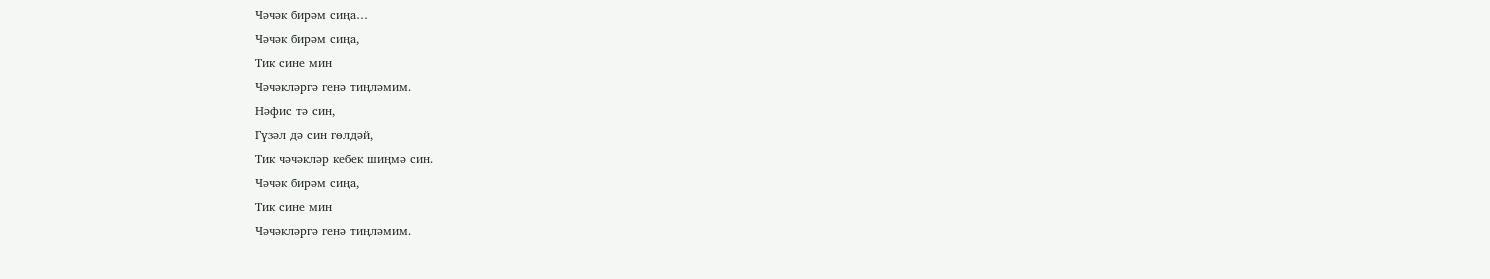Чәчәк бирәм сиңа…
Чәчәк бирәм сиңа,
Тик сине мин
Чәчәкләргә генә тиңләмим.
Нәфис тә син,
Гүзәл дә син гөлдәй,
Тик чәчәкләр кебек шиңмә син.
Чәчәк бирәм сиңа,
Тик сине мин
Чәчәкләргә генә тиңләмим.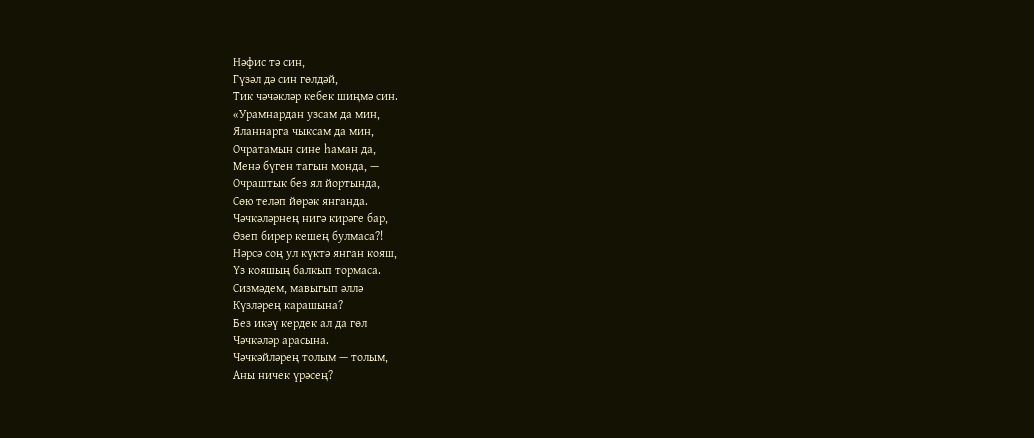Нәфис тә син,
Гүзәл дә син гөлдәй,
Тик чәчәкләр кебек шиңмә син.
«Урамнардан узсам да мин,
Яланнарга чыксам да мин,
Очратамын сине һаман да,
Менә бүген тагын монда, —
Очраштык без ял йортында,
Сөю теләп йөрәк янганда.
Чәчкәләрнең нигә кирәге бар,
Өзеп бирер кешең булмаса?!
Нәрсә соң ул күктә янган кояш,
Үз кояшың балкып тормаса.
Сизмәдем, мавыгып әллә
Күзләрең карашына?
Без икәү кердек ал да гөл
Чәчкәләр арасына.
Чәчкәйләрең толым — толым,
Аны ничек үрәсең?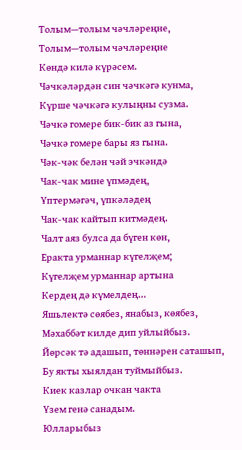Толым—толым чәчләреңне,
Толым—толым чәчләреңне
Көндә килә күрәсем.
Чәчкәләрдән син чәчкәгә кунма,
Күрше чәчкәгә кулыңны сузма.
Чәчкә гомере бик-бик аз гына,
Чәчкә гомере бары яз гына.
Чәк-чәк белән чәй эчкәндә
Чак-чак мине үпмәдең,
Үптермәгәч, үпкәләдең
Чак-чак кайтып китмәдең.
Чалт аяз булса да бүген көн,
Еракта урманнар күгелҗем;
Күгелҗем урманнар артына
Кердең дә күмелдең…
Яшьлектә сөябез, янабыз, көябез,
Мәхаббәт килде дип уйлыйбыз.
Йөрсәк тә адашып, төннәрен саташып,
Бу якты хыялдан туймыйбыз.
Киек казлар очкан чакта
Үзем генә санадым.
Юлларыбыз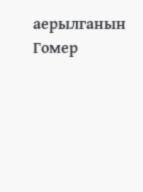аерылганын
Гомер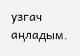узгач аңладым.